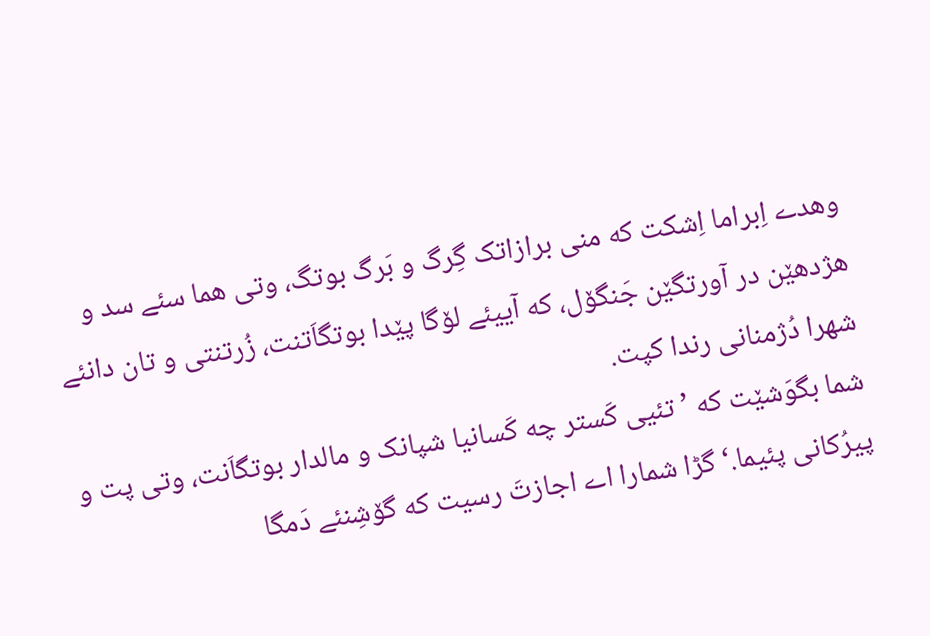وهدے اِبراما اِشکت که منی برازاتک گِرگ و بَرگ بوتگ، وتی هما سئے سد و هژدهێن در آورتگێن جَنگۆل، که آییئے لۆگا پێدا بوتگاَتنت، زُرتنتی و تان دانئے شهرا دُژمنانی رندا کپت.
شما بگوَشێت که ’تئیی کَستر چه کَسانیا شپانک و مالدار بوتگاَنت، وتی پت و پیرُکانی پئیما.‘ گڑا شمارا اے اجازتَ رسیت که گۆشِنئے دَمگا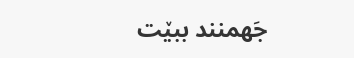جَهمنند ببێت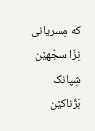که مِسریانی نِزّا سجّهێن شِپانک بَژّناکێن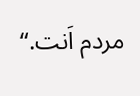مردم اَنت.“